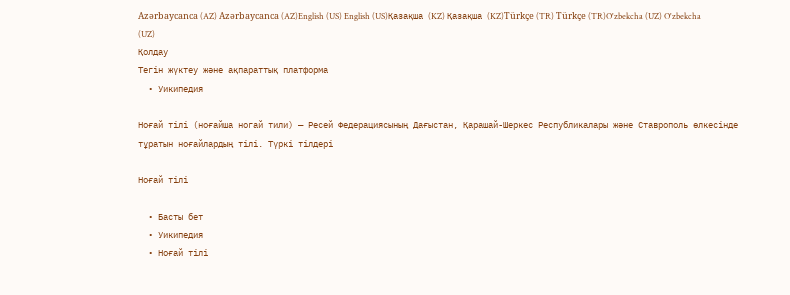Azərbaycanca (AZ) Azərbaycanca (AZ)English (US) English (US)Қазақша (KZ) Қазақша (KZ)Türkçe (TR) Türkçe (TR)O'zbekcha (UZ) O'zbekcha (UZ)
Қолдау
Тегін жүктеу және ақпараттық платформа
  • Уикипедия

Ноғай тілі (ноғайша ногай тили) — Ресей Федерациясының Дағыстан, Қарашай-Шеркес Республикалары және Ставрополь өлкесінде тұратын ноғайлардың тілі. Түркі тілдері

Ноғай тілі

  • Басты бет
  • Уикипедия
  • Ноғай тілі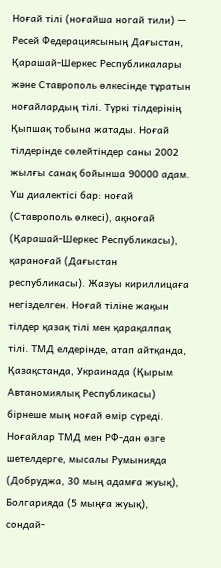Ноғай тілі (ноғайша ногай тили) — Ресей Федерациясының Дағыстан, Қарашай-Шеркес Республикалары және Ставрополь өлкесінде тұратын ноғайлардың тілі. Түркі тілдерінің Қыпшақ тобына жатады. Ноғай тілдерінде сөлейтіндер саны 2002 жылғы санақ бойынша 90000 адам. Үш диалектісі бар: ноғай (Ставрополь өлкесі), ақноғай (Қарашай-Шеркес Республикасы), қараноғай (Дағыстан республикасы). Жазуы кириллицаға негізделген. Ноғай тіліне жақын тілдер қазақ тілі мен қарақалпақ тілі. ТМД елдерінде, атап айтқанда, Қазақстанда, Украинада (Қырым Автаномиялық Республикасы) бірнеше мың ноғай өмір сүреді. Ноғайлар ТМД мен РФ-дан өзге шетелдерге, мысалы Румынияда (Добруджа, 30 мың адамға жуық), Болгарияда (5 мыңға жуық), сондай-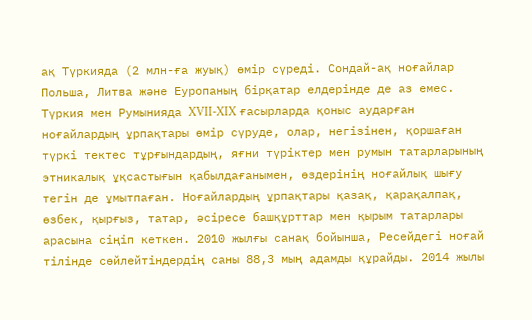ақ Түркияда (2 млн-ға жуық) өмір сүреді. Сондай-ақ ноғайлар Польша, Литва және Еуропаның бірқатар елдерінде де аз емес. Түркия мен Румынияда XVII-XIX ғасырларда қоныс аударған ноғайлардың ұрпақтары өмір сүруде, олар, негізінен, қоршаған түркі тектес тұрғындардың, яғни түріктер мен румын татарларының этникалық ұқсастығын қабылдағанымен, өздерінің ноғайлық шығу тегін де ұмытпаған. Ноғайлардың ұрпақтары қазақ, қарақалпақ, өзбек, қырғыз, татар, әсіресе башқұрттар мен қырым татарлары арасына сіңіп кеткен. 2010 жылғы санақ бойынша, Ресейдегі ноғай тілінде сөйлейтіндердің саны 88,3 мың адамды құрайды. 2014 жылы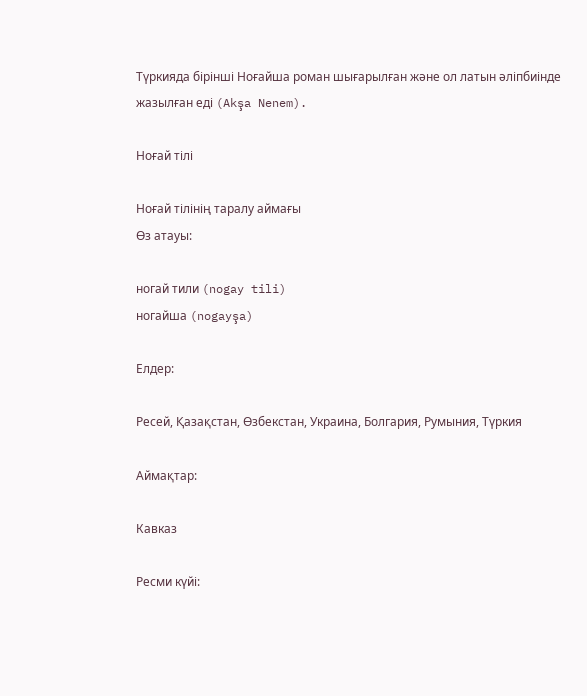Түркияда бірінші Ноғайша роман шығарылған және ол латын әліпбиінде жазылған еді (Akşa Nenem).

Ноғай тілі

Ноғай тілінің таралу аймағы
Өз атауы:

ногай тили (nogay tili)
ногайша (nogayşa)

Елдер:

Ресей, Қазақстан, Өзбекстан, Украина, Болгария, Румыния, Түркия

Аймақтар:

Кавказ

Ресми күйі: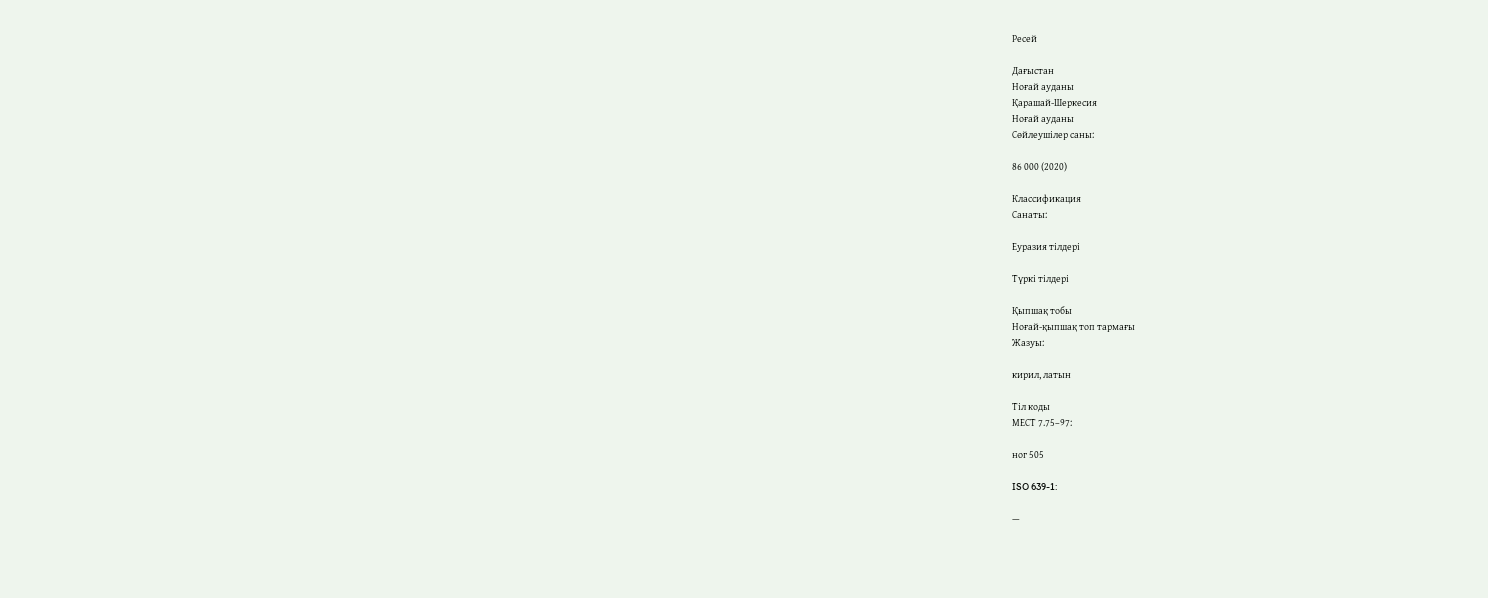Ресей

Дағыстан
Ноғай ауданы
Қарашай-Шеркесия
Ноғай ауданы
Сөйлеушілер саны:

86 000 (2020)

Классификация
Санаты:

Еуразия тілдері

Түркі тілдері

Қыпшақ тобы
Ноғай-қыпшақ топ тармағы
Жазуы:

кирил, латын

Тіл коды
МЕСТ 7.75–97:

ног 505

ISO 639-1:

—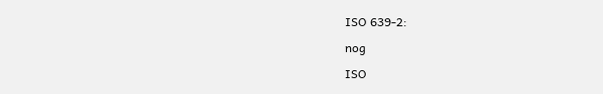ISO 639-2:

nog

ISO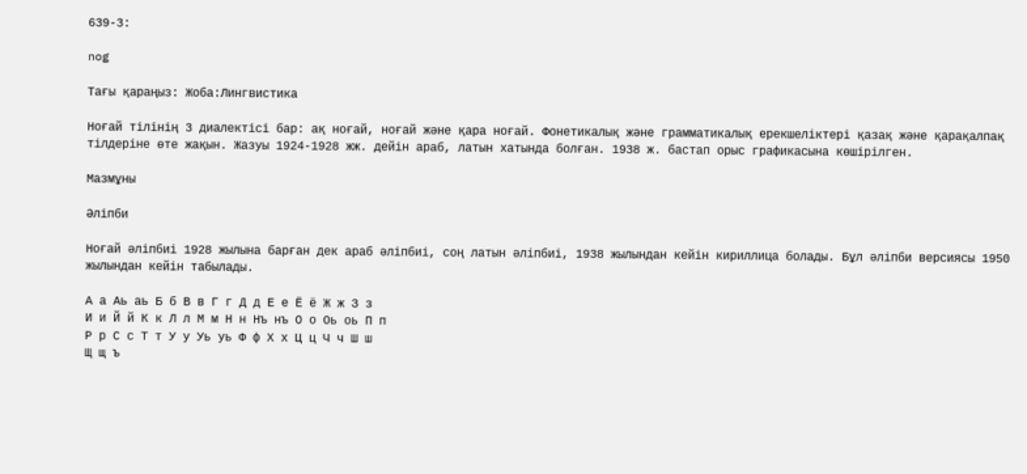639-3:

nog

Тағы қараңыз: Жоба:Лингвистика

Ноғай тілінің 3 диалектісі бар: ақ ноғай, ноғай және қара ноғай. Фонетикалық және грамматикалық ерекшеліктері қазақ және қарақалпақ тілдеріне өте жақын. Жазуы 1924-1928 жж. дейін араб, латын хатында болған. 1938 ж. бастап орыс графикасына көшірілген.

Мазмұны

Әліпби

Ноғай әліпбиі 1928 жылына барған дек араб әліпбиі, соң латын әліпбиі, 1938 жылындан кейін кириллица болады. Бұл әліпби версиясы 1950 жылындан кейін табылады.

А а Аь аь Б б В в Г г Д д Е е Ё ё Ж ж З з
И и Й й К к Л л М м Н н Нъ нъ О о Оь оь П п
Р р С с Т т У у Уь уь Ф ф Х х Ц ц Ч ч Ш ш
Щ щ ъ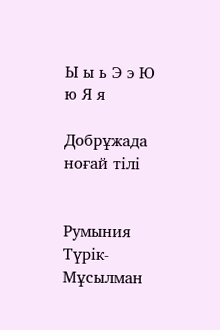Ы ы ь Э э Ю ю Я я

Добрұжада ноғай тілі


Румыния Түрік-Мұсылман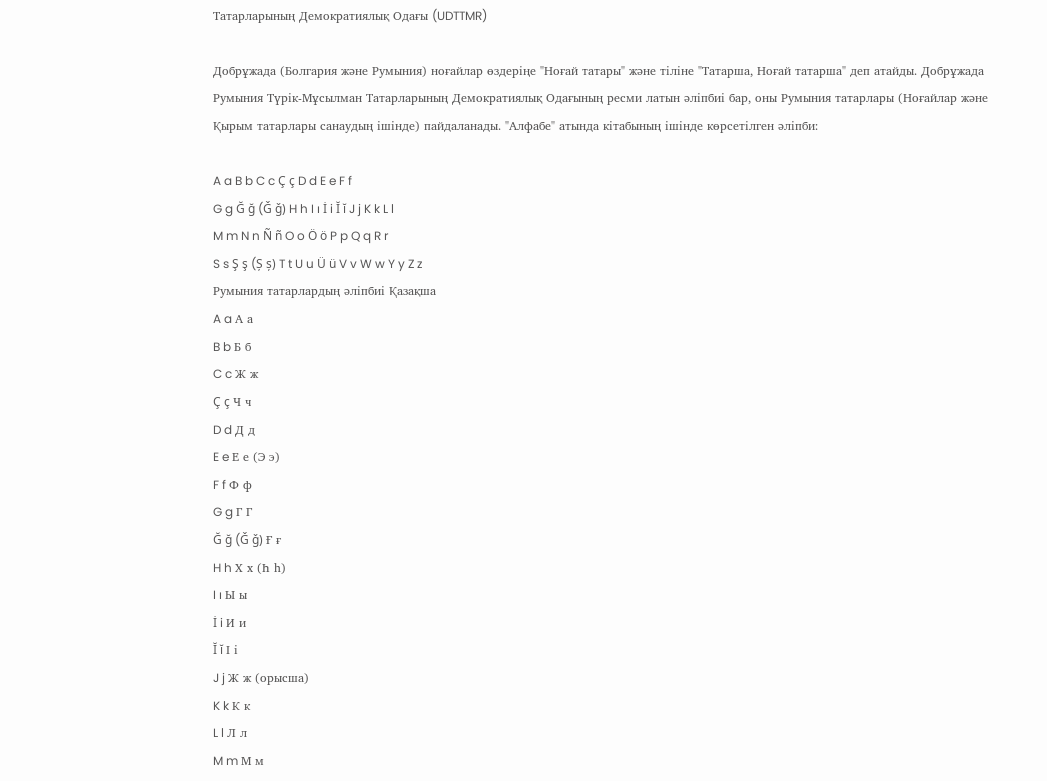Татарларының Демократиялық Одағы (UDTTMR)

Добрұжада (Болгария және Румыния) ноғайлар өздеріңе "Ноғай татары" және тіліне "Татарша, Ноғай татарша" деп атайды. Добрұжада Румыния Түрік-Мұсылман Татарларының Демократиялық Одағының ресми латын әліпбиі бар, оны Румыния татарлары (Ноғайлар және Қырым татарлары санаудың ішінде) пайдаланады. "Алфабе" атында кітабының ішінде көрсетілген әліпби:

A a B b C c Ç ç D d E e F f
G g Ğ ğ (Ǧ ǧ) H h I ı İ i Ĭ ĭ J j K k L l
M m N n Ñ ñ O o Ö ö P p Q q R r
S s Ş ş (Ș ș) T t U u Ü ü V v W w Y y Z z
Румыния татарлардың әліпбиі Қазақша
A a А а
B b Б б
C c Ж ж
Ç ç Ч ч
D d Д д
E e Е е (Э э)
F f Ф ф
G g Г Г
Ğ ğ (Ǧ ǧ) Ғ ғ
H h Х х (Һ һ)
I ı Ы ы
İ i И и
Ĭ ĭ І і
J j Ж ж (орысша)
K k К к
L l Л л
M m М м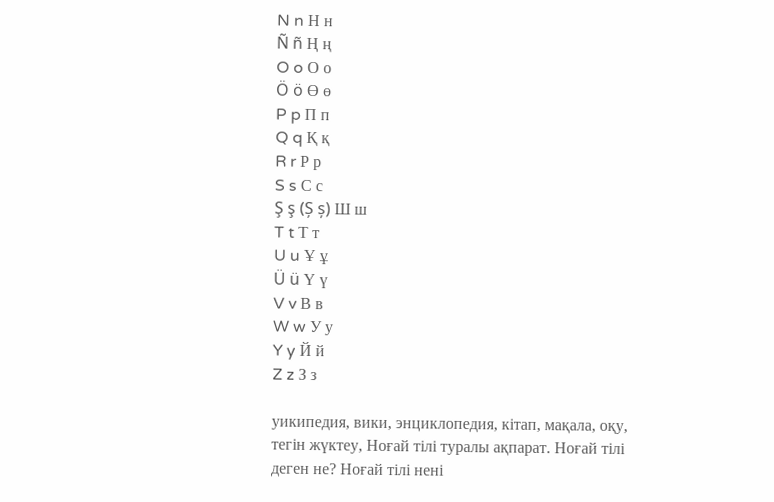N n Н н
Ñ ñ Ң ң
O o О о
Ö ö Ө ө
P p П п
Q q Қ қ
R r Р р
S s С с
Ş ş (Ș ș) Ш ш
T t Т т
U u Ұ ұ
Ü ü Ү ү
V v В в
W w У у
Y y Й й
Z z З з

уикипедия, вики, энциклопедия, кітап, мақала, оқу, тегін жүктеу, Ноғай тілі туралы ақпарат. Ноғай тілі деген не? Ноғай тілі нені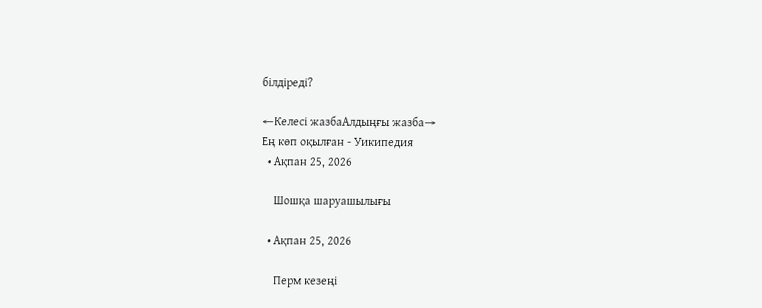білдіреді?

←Келесі жазбаАлдыңғы жазба→
Ең көп оқылған - Уикипедия
  • Ақпан 25, 2026

    Шошқа шаруашылығы

  • Ақпан 25, 2026

    Перм кезеңі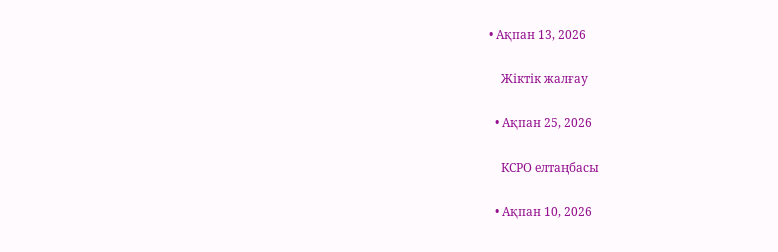• Ақпан 13, 2026

    Жіктік жалғау

  • Ақпан 25, 2026

    КСРО елтаңбасы

  • Ақпан 10, 2026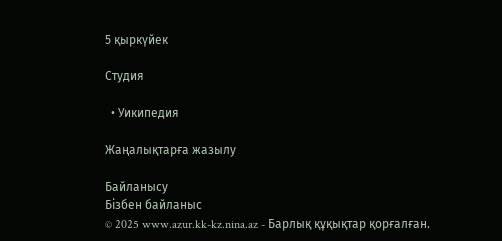5 қыркүйек

Студия

  • Уикипедия

Жаңалықтарға жазылу

Байланысу
Бізбен байланыс
© 2025 www.azur.kk-kz.nina.az - Барлық құқықтар қорғалған.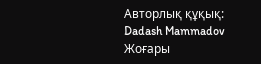Авторлық құқық: Dadash Mammadov
Жоғары